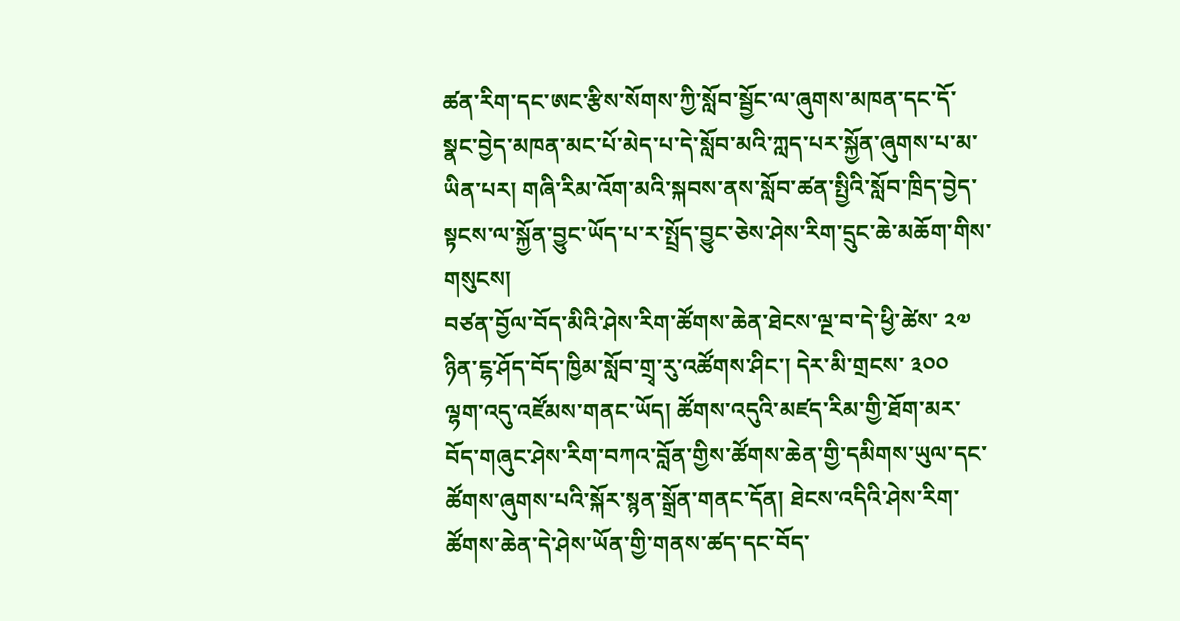ཚན་རིག་དང་ཨང་རྩིས་སོགས་ཀྱི་སློབ་སྦྱོང་ལ་ཞུགས་མཁན་དང་དོ་སྣང་བྱེད་མཁན་མང་པོ་མེད་པ་དེ་སློབ་མའི་ཀླད་པར་སྐྱོན་ཞུགས་པ་མ་ཡིན་པར། གཞི་རིམ་འོག་མའི་སྐབས་ནས་སློབ་ཚན་སྤྱིའི་སློབ་ཁྲིད་བྱེད་སྟངས་ལ་སྐྱོན་བྱུང་ཡོད་པ་ར་སྤྲོད་བྱུང་ཅེས་ཤེས་རིག་དྲུང་ཆེ་མཆོག་གིས་གསུངས།
བཙན་བྱོལ་བོད་མིའི་ཤེས་རིག་ཚོགས་ཆེན་ཐེངས་ལྔ་བ་དེ་ཕྱི་ཚེས་ ༢༧ ཉིན་ངྷ་ཤོད་བོད་ཁྱིམ་སློབ་གྲྭ་རུ་འཚོགས་ཤིང་། དེར་མི་གྲངས་ ༣༠༠ ལྷག་འདུ་འཛོམས་གནང་ཡོད། ཚོགས་འདུའི་མཛད་རིམ་གྱི་ཐོག་མར་བོད་གཞུང་ཤེས་རིག་བཀའ་བློན་གྱིས་ཚོགས་ཆེན་གྱི་དམིགས་ཡུལ་དང་ཚོགས་ཞུགས་པའི་སྐོར་སྙན་སྒྲོན་གནང་དོན། ཐེངས་འདིའི་ཤེས་རིག་ཚོགས་ཆེན་དེ་ཤེས་ཡོན་གྱི་གནས་ཚད་དང་བོད་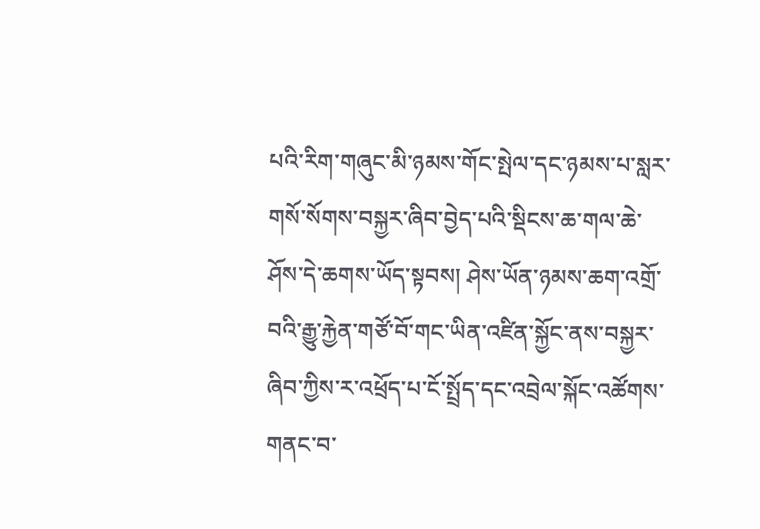པའི་རིག་གཞུང་མི་ཉམས་གོང་སྤེལ་དང་ཉམས་པ་སླར་གསོ་སོགས་བསྐྱར་ཞིབ་བྱེད་པའི་སྡིངས་ཆ་གལ་ཆེ་ཤོས་དེ་ཆགས་ཡོད་སྟབས། ཤེས་ཡོན་ཉམས་ཆག་འགྲོ་བའི་རྒྱུ་རྐྱེན་གཙོ་བོ་གང་ཡིན་འཛིན་སྐྱོང་ནས་བསྐྱར་ཞིབ་ཀྱིས་ར་འཕྲོད་པ་ངོ་སྤྲོད་དང་འབྲེལ་སྐོང་འཚོགས་གནང་བ་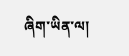ཞིག་ཡིན་ལ།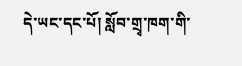དེ་ཡང་དང་པོ། སློབ་གྲྭ་ཁག་གི་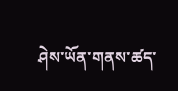ཤེས་ཡོན་གནས་ཚད་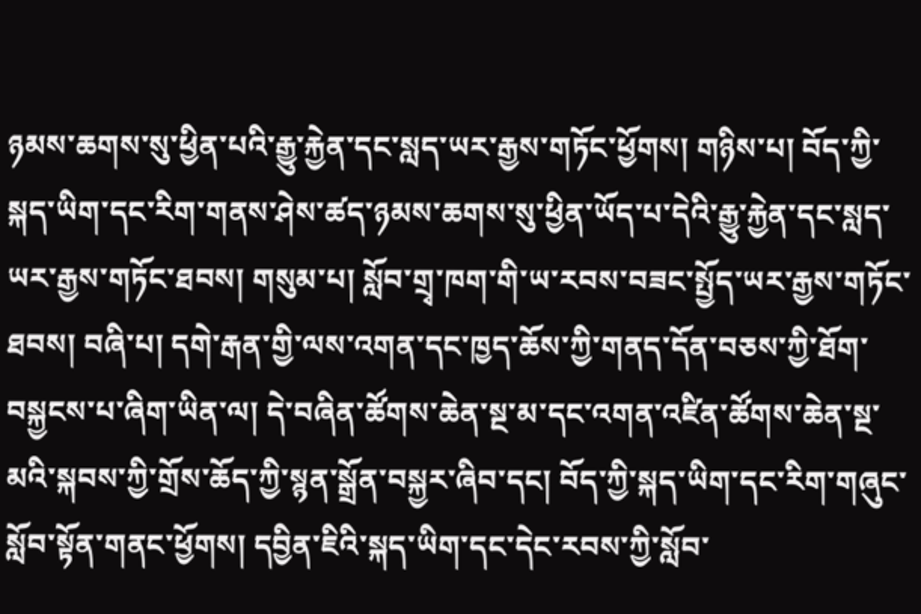ཉམས་ཆགས་སུ་ཕྱིན་པའི་རྒྱུ་རྐྱེན་དང་སླད་ཡར་རྒྱས་གཏོང་ཕྱོགས། གཉིས་པ། བོད་ཀྱི་སྐད་ཡིག་དང་རིག་གནས་ཤེས་ཚད་ཉམས་ཆགས་སུ་ཕྱིན་ཡོད་པ་དེའི་རྒྱུ་རྐྱེན་དང་སླད་ཡར་རྒྱས་གཏོང་ཐབས། གསུམ་པ། སློབ་གྲྭ་ཁག་གི་ཡ་རབས་བཟང་སྤྱོད་ཡར་རྒྱས་གཏོང་ཐབས། བཞི་པ། དགེ་རྒན་གྱི་ལས་འགན་དང་ཁྱད་ཆོས་ཀྱི་གནད་དོན་བཅས་ཀྱི་ཐོག་བསྐྱངས་པ་ཞིག་ཡིན་ལ། དེ་བཞིན་ཚོགས་ཆེན་སྔ་མ་དང་འགན་འཛིན་ཚོགས་ཆེན་སྔ་མའི་སྐབས་ཀྱི་གྲོས་ཆོད་ཀྱི་སྙན་སྒྲོན་བསྐྱར་ཞིབ་དང། བོད་ཀྱི་སྐད་ཡིག་དང་རིག་གཞུང་སློབ་སྟོན་གནང་ཕྱོགས། དབྱིན་ཇིའི་སྐད་ཡིག་དང་དེང་རབས་ཀྱི་སློབ་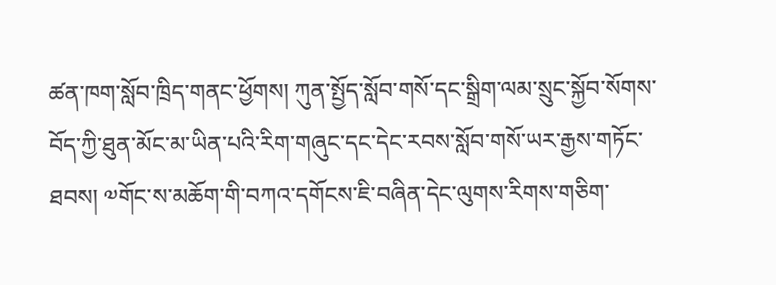ཚན་ཁག་སློབ་ཁྲིད་གནང་ཕྱོགས། ཀུན་སྤྱོད་སློབ་གསོ་དང་སྒྲིག་ལམ་སྲུང་སྐྱོབ་སོགས་བོད་ཀྱི་ཐུན་མོང་མ་ཡིན་པའི་རིག་གཞུང་དང་དེང་རབས་སློབ་གསོ་ཡར་རྒྱས་གཏོང་ཐབས། ༧གོང་ས་མཆོག་གི་བཀའ་དགོངས་ཇི་བཞིན་དེང་ལུགས་རིགས་གཅིག་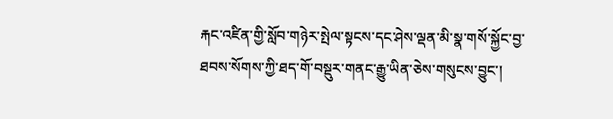རྐང་འཛིན་གྱི་སློབ་གཉེར་སྤེལ་སྟངས་དང་ཤེས་ལྡན་མི་སྣ་གསོ་སྐྱོང་བྱ་ཐབས་སོགས་ཀྱི་ཐད་གོ་བསྡུར་གནང་རྒྱུ་ཡིན་ཅེས་གསུངས་བྱུང་།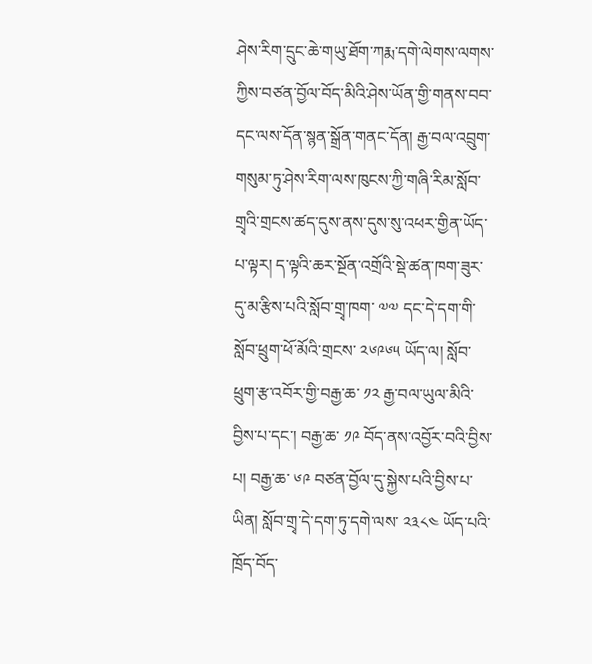ཤེས་རིག་དྲུང་ཆེ་གཡུ་ཐོག་ཀརྨ་དགེ་ལེགས་ལགས་ཀྱིས་བཙན་བྱོལ་བོད་མིའི་ཤེས་ཡོན་གྱི་གནས་བབ་དང་ལས་དོན་སྙན་སྒྲོན་གནང་དོན། རྒྱ་བལ་འབྲུག་གསུམ་ཏུ་ཤེས་རིག་ལས་ཁུངས་ཀྱི་གཞི་རིམ་སློབ་གྲྭའི་གྲངས་ཚད་དུས་ནས་དུས་སུ་འཕར་གྱིན་ཡོད་པ་ལྟར། ད་ལྟའི་ཆར་སྔོན་འགྲོའི་སྡེ་ཚན་ཁག་ཟུར་དུ་མ་རྩིས་པའི་སློབ་གྲྭ་ཁག་ ༧༧ དང་དེ་དག་གི་སློབ་ཕྲུག་ཕོ་མོའི་གྲངས་ ༢༦༩༦༥ ཡོད་ལ། སློབ་ཕྲུག་རྩ་འབོར་གྱི་བརྒྱ་ཆ་ ༡༢ རྒྱ་བལ་ཡུལ་མིའི་བྱིས་པ་དང་། བརྒྱ་ཆ་ ༡༩ བོད་ནས་འབྱོར་བའི་བྱིས་པ། བརྒྱ་ཆ་ ༦༩ བཙན་བྱོལ་དུ་སྐྱེས་པའི་བྱིས་པ་ཡིན། སློབ་གྲྭ་དེ་དག་ཏུ་དགེ་ལས་ ༢༣༨༤ ཡོད་པའི་ཁྲོད་བོད་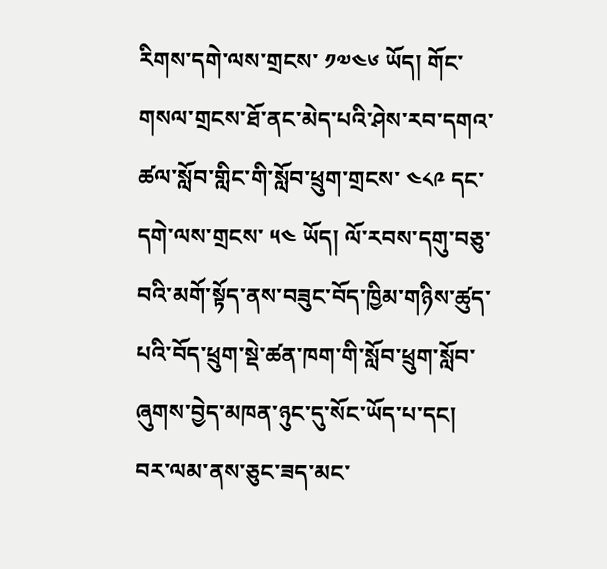རིགས་དགེ་ལས་གྲངས་ ༡༧༤༦ ཡོད། གོང་གསལ་གྲངས་ཐོ་ནང་མེད་པའི་ཤེས་རབ་དགའ་ཚལ་སློབ་གླིང་གི་སློབ་ཕྲུག་གྲངས་ ༤༨༩ དང་དགེ་ལས་གྲངས་ ༥༤ ཡོད། ལོ་རབས་དགུ་བཅུ་བའི་མགོ་སྟོད་ནས་བཟུང་བོད་ཁྱིམ་གཉིས་ཚུད་པའི་བོད་ཕྲུག་སྡེ་ཚན་ཁག་གི་སློབ་ཕྲུག་སློབ་ཞུགས་བྱེད་མཁན་ཉུང་དུ་སོང་ཡོད་པ་དང། བར་ལམ་ནས་ཅུང་ཟད་མང་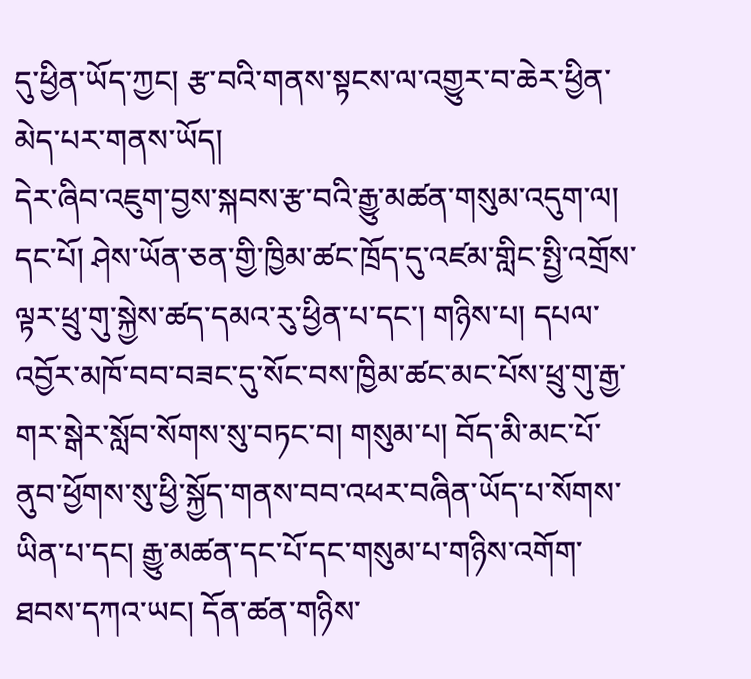དུ་ཕྱིན་ཡོད་ཀྱང། རྩ་བའི་གནས་སྟངས་ལ་འགྱུར་བ་ཆེར་ཕྱིན་མེད་པར་གནས་ཡོད།
དེར་ཞིབ་འཇུག་བྱས་སྐབས་རྩ་བའི་རྒྱུ་མཚན་གསུམ་འདུག་ལ། དང་པོ། ཤེས་ཡོན་ཅན་གྱི་ཁྱིམ་ཚང་ཁྲོད་དུ་འཛམ་གླིང་སྤྱི་འགྲོས་ལྟར་ཕྲུ་གུ་སྐྱེས་ཚད་དམའ་རུ་ཕྱིན་པ་དང་། གཉིས་པ། དཔལ་འབྱོར་མཁོ་བབ་བཟང་དུ་སོང་བས་ཁྱིམ་ཚང་མང་པོས་ཕྲུ་གུ་རྒྱ་གར་སྒེར་སློབ་སོགས་སུ་བཏང་བ། གསུམ་པ། བོད་མི་མང་པོ་ནུབ་ཕྱོགས་སུ་ཕྱི་སྐྱོད་གནས་བབ་འཕར་བཞིན་ཡོད་པ་སོགས་ཡིན་པ་དང། རྒྱུ་མཚན་དང་པོ་དང་གསུམ་པ་གཉིས་འགོག་ཐབས་དཀའ་ཡང། དོན་ཚན་གཉིས་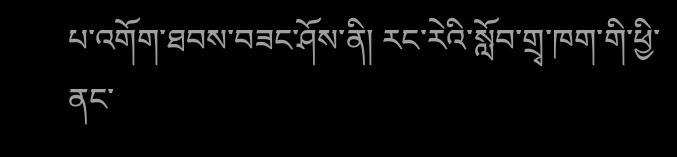པ་འགོག་ཐབས་བཟང་ཤོས་ནི། རང་རེའི་སློབ་གྲྭ་ཁག་གི་ཕྱི་ནང་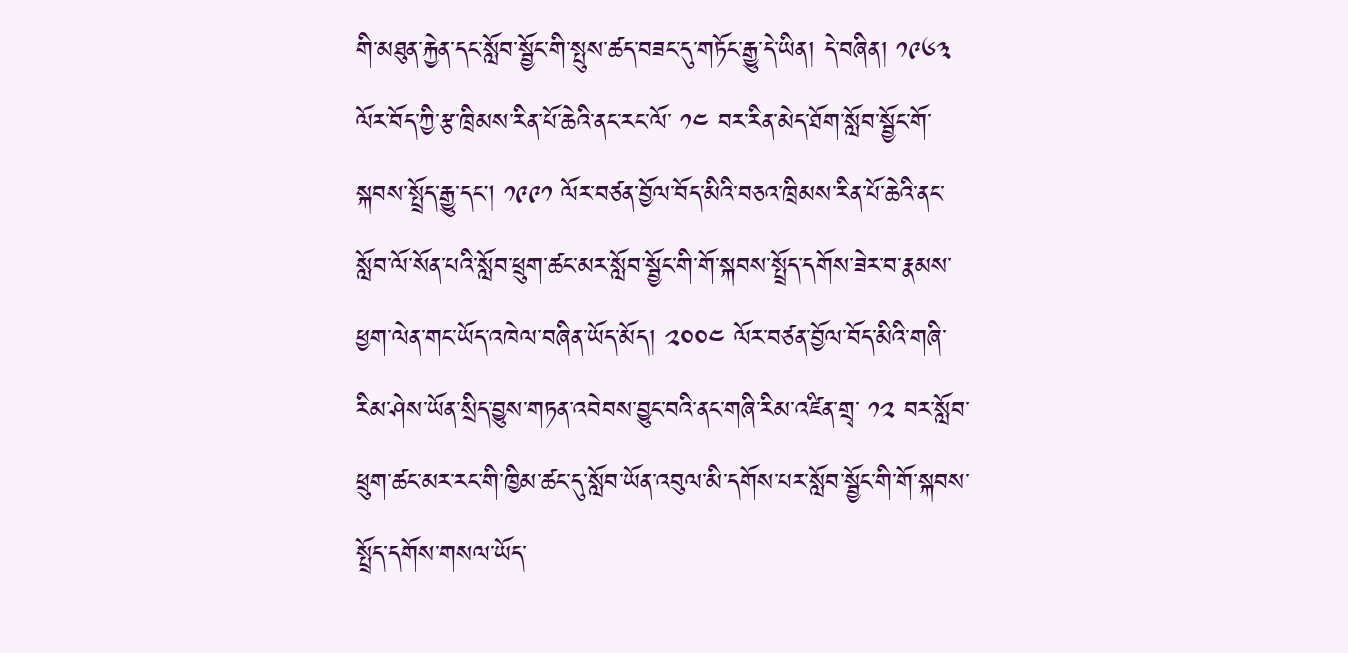གི་མཐུན་རྐྱེན་དང་སློབ་སྦྱོང་གི་སྤུས་ཚད་བཟང་དུ་གཏོང་རྒྱུ་དེ་ཡིན། དེ་བཞིན། ༡༩༦༣ ལོར་བོད་ཀྱི་རྩ་ཁྲིམས་རིན་པོ་ཆེའི་ནང་རང་ལོ་ ༡༤ བར་རིན་མེད་ཐོག་སློབ་སྦྱོང་གོ་སྐབས་སྤྲོད་རྒྱུ་དང། ༡༩༩༡ ལོར་བཙན་བྱོལ་བོད་མིའི་བཅའ་ཁྲིམས་རིན་པོ་ཆེའི་ནང་སློབ་ལོ་སོན་པའི་སློབ་ཕྲུག་ཚང་མར་སློབ་སྦྱོང་གི་གོ་སྐབས་སྤྲོད་དགོས་ཟེར་བ་རྣམས་ཕྱག་ལེན་གང་ཡོད་འཁེལ་བཞིན་ཡོད་མོད། ༢༠༠༤ ལོར་བཙན་བྱོལ་བོད་མིའི་གཞི་རིམ་ཤེས་ཡོན་སྲིད་བྱུས་གཏན་འབེབས་བྱུང་བའི་ནང་གཞི་རིམ་འཛིན་གྲྭ་ ༡༢ བར་སློབ་ཕྲུག་ཚང་མར་རང་གི་ཁྱིམ་ཚང་དུ་སློབ་ཡོན་འབུལ་མི་དགོས་པར་སློབ་སྦྱོང་གི་གོ་སྐབས་སྤྲོད་དགོས་གསལ་ཡོད་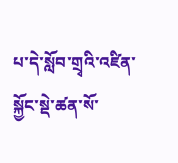པ་དེ་སློབ་གྲྭའི་འཛིན་སྐྱོང་སྡེ་ཚན་སོ་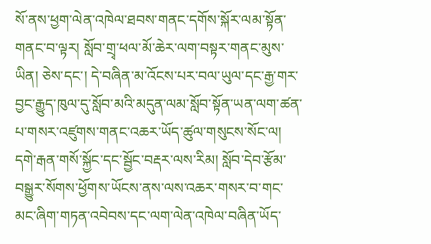སོ་ནས་ཕྱག་ལེན་འཁེལ་ཐབས་གནང་དགོས་སྐོར་ལམ་སྟོན་གནང་བ་ལྟར། སློབ་གྲྭ་ཕལ་མོ་ཆེར་ལག་བསྟར་གནང་མུས་ཡིན། ཅེས་དང་། དེ་བཞིན་མ་འོངས་པར་བལ་ཡུལ་དང་རྒྱ་གར་བྱང་རྒྱུད་ཁུལ་དུ་སློབ་མའི་མདུན་ལམ་སློབ་སྟོན་ཡན་ལག་ཚན་པ་གསར་འཛུགས་གནང་འཆར་ཡོད་ཚུལ་གསུངས་སོང་ལ། དགེ་རྒན་གསོ་སྐྱོང་དང་སྦྱོང་བརྡར་ལས་རིམ། སློབ་དེབ་རྩོམ་བསྒྱུར་སོགས་ཕྱོགས་ཡོངས་ནས་ལས་འཆར་གསར་བ་གང་མང་ཞིག་གཏན་འབེབས་དང་ལག་ལེན་འཁེལ་བཞིན་ཡོད་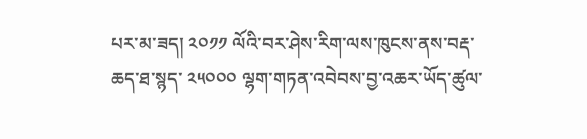པར་མ་ཟད། ༢༠༡༡ ལོའི་བར་ཤེས་རིག་ལས་ཁུངས་ནས་བརྡ་ཆད་ཐ་སྙད་ ༢༥༠༠༠ ལྷག་གཏན་འབེབས་བྱ་འཆར་ཡོད་ཚུལ་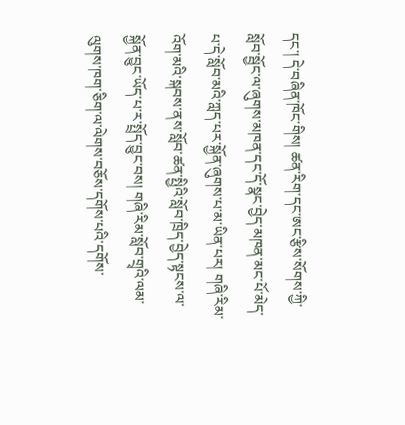དང་། དེ་བཞིན་ཁོང་གིས། ཚན་རིག་དང་ཨང་རྩིས་སོགས་ཀྱི་སློབ་སྦྱོང་ལ་ཞུགས་མཁན་དང་དོ་སྣང་བྱེད་མཁན་མང་པོ་མེད་པ་དེ་སློབ་མའི་ཀླད་པར་སྐྱོན་ཞུགས་པ་མ་ཡིན་པར། གཞི་རིམ་འོག་མའི་སྐབས་ནས་སློབ་ཚན་སྤྱིའི་སློབ་ཁྲིད་བྱེད་སྟངས་ལ་སྐྱོན་བྱུང་ཡོད་པ་ར་སྤྲོད་བྱུང་བས། གཞི་རིམ་སློབ་གྲྭའི་ལམ་ལུགས་ཁག་ཅིག་ལ་ལེགས་བཅོས་དགོས་པའི་དགོས་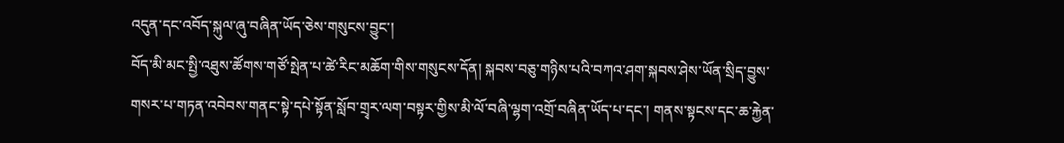འདུན་དང་འབོད་སྐུལ་ཞུ་བཞིན་ཡོད་ཅེས་གསུངས་བྱུང་།
བོད་མི་མང་སྤྱི་འཐུས་ཚོགས་གཙོ་སྤེན་པ་ཚེ་རིང་མཆོག་གིས་གསུངས་དོན། སྐབས་བཅུ་གཉིས་པའི་བཀའ་ཤག་སྐབས་ཤེས་ཡོན་སྲིད་བྱུས་གསར་པ་གཏན་འབེབས་གནང་སྟེ་དཔེ་སྟོན་སློབ་གྲྭར་ལག་བསྟར་གྱིས་མི་ལོ་བཞི་ལྷག་འགྲོ་བཞིན་ཡོད་པ་དང་། གནས་སྟངས་དང་ཆ་རྐྱེན་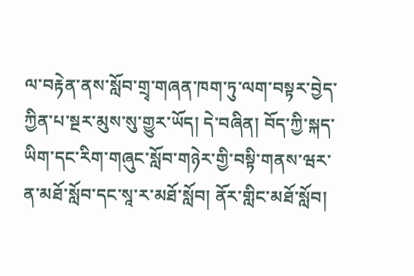ལ་བརྟེན་ནས་སློབ་གྲྭ་གཞན་ཁག་ཏུ་ལག་བསྟར་བྱེད་ཀྱིན་པ་སྔར་མུས་སུ་གྱུར་ཡོད། དེ་བཞིན། བོད་ཀྱི་སྐད་ཡིག་དང་རིག་གཞུང་སློབ་གཉེར་གྱི་བསྟི་གནས་ཝར་ན་མཐོ་སློབ་དང་སཱ་ར་མཐོ་སློབ། ནོར་གླིང་མཐོ་སློབ།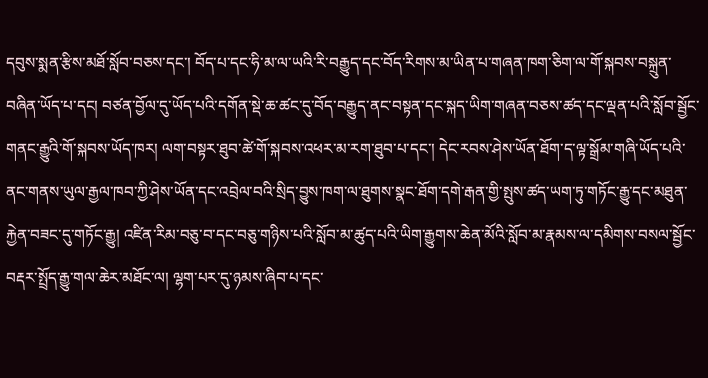དབུས་སྨན་རྩིས་མཐོ་སློབ་བཅས་དང་། བོད་པ་དང་ཧི་མ་ལ་ཡའི་རི་བརྒྱུད་དང་བོད་རིགས་མ་ཡིན་པ་གཞན་ཁག་ཅིག་ལ་གོ་སྐབས་བསྐྲུན་བཞིན་ཡོད་པ་དང། བཙན་བྱོལ་དུ་ཡོད་པའི་དགོན་སྡེ་ཆ་ཚང་དུ་བོད་བརྒྱུད་ནང་བསྟན་དང་སྐད་ཡིག་གཞན་བཅས་ཚད་དང་ལྡན་པའི་སློབ་སྦྱོང་གནང་རྒྱུའི་གོ་སྐབས་ཡོད་ཁར། ལག་བསྟར་ཐུབ་ཚེ་གོ་སྐབས་འཕར་མ་རག་ཐུབ་པ་དང་། དེང་རབས་ཤེས་ཡོན་ཐོག་ད་ལྟ་སྒྲོམ་གཞི་ཡོད་པའི་ནང་གནས་ཡུལ་རྒྱལ་ཁབ་ཀྱི་ཤེས་ཡོན་དང་འབྲེལ་བའི་སྲིད་བྱུས་ཁག་ལ་ཐུགས་སྣང་ཐོག་དགེ་རྒན་གྱི་སྤུས་ཚད་ཡག་ཏུ་གཏོང་རྒྱུ་དང་མཐུན་རྐྱེན་བཟང་དུ་གཏོང་རྒྱུ། འཛིན་རིམ་བཅུ་བ་དང་བཅུ་གཉིས་པའི་སློབ་མ་ཚུད་པའི་ཡིག་རྒྱུགས་ཆེན་མོའི་སློབ་མ་རྣམས་ལ་དམིགས་བསལ་སྦྱོང་བརྡར་སྤྲོད་རྒྱུ་གལ་ཆེར་མཐོང་ལ། ལྷག་པར་དུ་ཉམས་ཞིབ་པ་དང་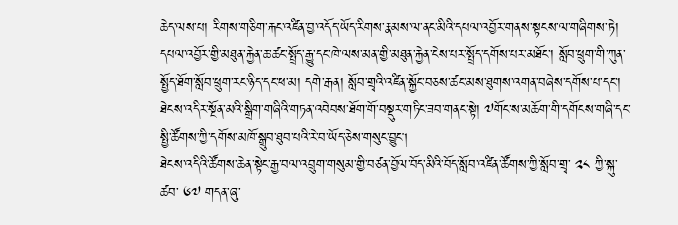ཆེད་ལས་པ། རིགས་གཅིག་རྐང་འཛིན་བྱ་འདོད་ཡོད་རིགས་རྣམས་ལ་ནང་མིའི་དཔལ་འབྱོར་གནས་སྟངས་ལ་གཞིགས་ཏེ། དཔལ་འབྱོར་གྱི་མཐུན་རྐྱེན་ཆ་ཚང་སྤྲོད་རྒྱུ་དང་ཁེ་ལས་མན་གྱི་མཐུན་རྐྱེན་ངེས་པར་སྤྲོད་དགོས་པར་མཐོང་། སློབ་ཕྲུག་གི་ཀུན་སྤྱོད་ཐོག་སློབ་ཕྲུག་རང་ཉིད་དང་ཕ་མ། དགེ་རྒན། སློབ་གྲྭའི་འཛིན་སྐྱོང་བཅས་ཚང་མས་ཐུགས་འགན་བཞེས་དགོས་པ་དང་། ཐེངས་འདིར་སྔོན་མའི་སྒྲིག་གཞིའི་གཏན་འབེབས་ཐོག་གོ་བསྡུར་གཏིང་ཟབ་གནང་སྟེ། ༧གོང་ས་མཆོག་གི་དགོངས་གཞི་དང་སྤྱི་ཚོགས་ཀྱི་དགོས་མཁོ་སྒྲུབ་ཐུབ་པའི་རེ་བ་ཡོད་ཅེས་གསུང་བྱུང།
ཐེངས་འདིའི་ཚོགས་ཆེན་སྟེང་རྒྱ་བལ་འབྲུག་གསུམ་གྱི་བཙན་བྱོལ་བོད་མིའི་བོད་སློབ་འཛིན་ཚོགས་ཀྱི་སློབ་གྲྭ་ ༢༨ ཀྱི་སྐུ་ཚབ་ ༦༧ གདན་ཞུ་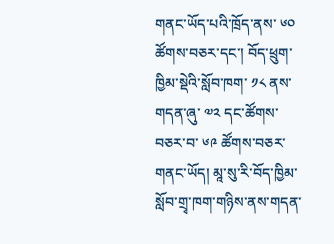གནང་ཡོད་པའི་ཁྲོད་ནས་ ༦༠ ཚོགས་བཅར་དང་། བོད་ཕྲུག་ཁྱིམ་སྡེའི་སློབ་ཁག་ ༡༨ ནས་གདན་ཞུ་ ༧༢ དང་ཚོགས་བཅར་བ་ ༦༩ ཚོགས་བཅར་གནང་ཡོད། མཱ་སུ་རི་བོད་ཁྱིམ་སློབ་གྲྭ་ཁག་གཉིས་ནས་གདན་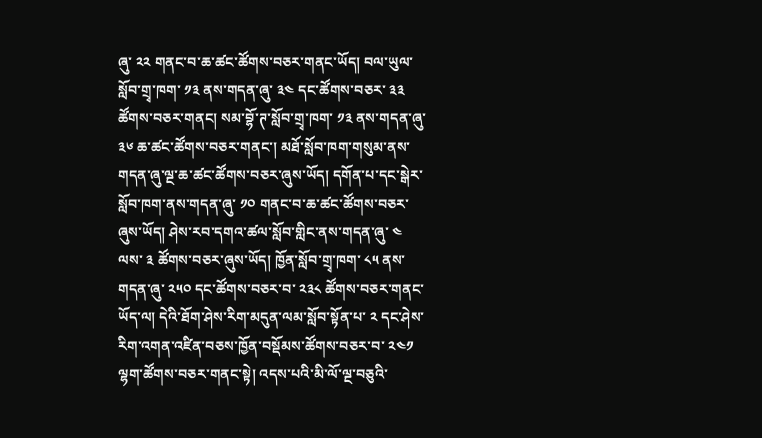ཞུ་ ༢༢ གནང་བ་ཆ་ཚང་ཚོགས་བཅར་གནང་ཡོད། བལ་ཡུལ་སློབ་གྲྭ་ཁག་ ༡༣ ནས་གདན་ཞུ་ ༣༤ དང་ཚོགས་བཅར་ ༣༣ ཚོགས་བཅར་གནང། སམ་བྷོ་ཊ་སློབ་གྲྭ་ཁག་ ༡༣ ནས་གདན་ཞུ་ ༣༦ ཆ་ཚང་ཚོགས་བཅར་གནང་། མཐོ་སློབ་ཁག་གསུམ་ནས་གདན་ཞུ་ལྔ་ཆ་ཚང་ཚོགས་བཅར་ཞུས་ཡོད། དགོན་པ་དང་སྒེར་སློབ་ཁག་ནས་གདན་ཞུ་ ༡༠ གནང་བ་ཆ་ཚང་ཚོགས་བཅར་ཞུས་ཡོད། ཤེས་རབ་དགའ་ཚལ་སློབ་གླིང་ནས་གདན་ཞུ་ ༤ ལས་ ༣ ཚོགས་བཅར་ཞུས་ཡོད། ཁྱོན་སློབ་གྲྭ་ཁག་ ༨༥ ནས་གདན་ཞུ་ ༢༥༠ དང་ཚོགས་བཅར་བ་ ༢༣༨ ཚོགས་བཅར་གནང་ཡོད་ལ། དེའི་ཐོག་ཤེས་རིག་མདུན་ལམ་སློབ་སྟོན་པ་ ༢ དང་ཤེས་རིག་འགན་འཛིན་བཅས་ཁྱོན་བསྡོམས་ཚོགས་བཅར་བ་ ༢༤༡ ལྷག་ཚོགས་བཅར་གནང་སྟེ། འདས་པའི་མི་ལོ་ལྔ་བཅུའི་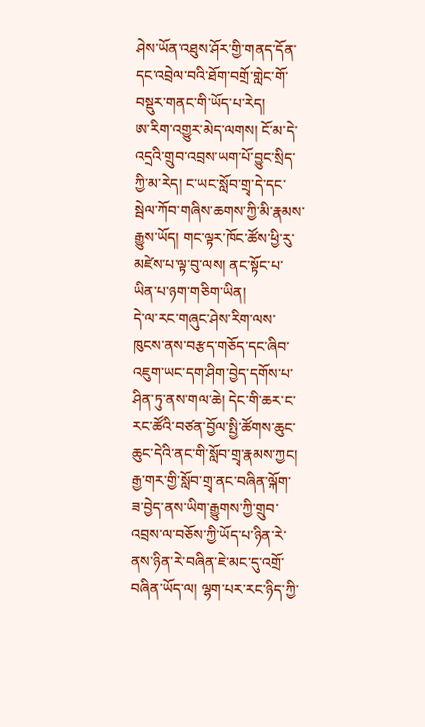ཤེས་ཡོན་འཐུས་ཤོར་གྱི་གནད་དོན་དང་འབྲེལ་བའི་ཐོག་བགྲོ་གླེང་གོ་བསྡུར་གནང་གི་ཡོད་པ་རེད།
ཨ་རིག་འགྱུར་མེད་ལགས། ངོ་མ་དེ་འདྲའི་གྲུབ་འབྲས་ཡག་པོ་བྱུང་སྲིད་ཀྱི་མ་རེད། ང་ཡང་སློབ་གྲྭ་དེ་དང་སྦེལ་ཀོབ་གཞིས་ཆགས་ཀྱི་མི་རྣམས་རྒྱུས་ཡོད། གང་ལྟར་ཁོང་ཚོས་ཕྱི་རུ་མཛེས་པ་ལྟ་བུ་ལས། ནང་སྟོང་པ་ཡིན་པ་ཉག་གཅིག་ཡིན།
དེ་ལ་རང་གཞུང་ཤེས་རིག་ལས་ཁུངས་ནས་བརྩད་གཅོད་དང་ཞིབ་འཇུག་ཡང་དག་ཤིག་བྱེད་དགོས་པ་ཤིན་ཏུ་ནས་གལ་ཆེ། དེང་གི་ཆར་ང་རང་ཚོའི་བཙན་བྱོལ་སྤྱི་ཚོགས་ཆུང་ཆུང་དེའི་ནང་གི་སློབ་གྲྭ་རྣམས་ཀྱང། རྒྱ་གར་གྱི་སློབ་གྲྭ་ནང་བཞིན་ལྐོག་ཟ་བྱེད་ནས་ཡིག་རྒྱུགས་ཀྱི་གྲུབ་འབྲས་ལ་བཅོས་ཀྱི་ཡོད་པ་ཉིན་རེ་ནས་ཉིན་རེ་བཞིན་ཇེ་མང་དུ་འགྲོ་བཞིན་ཡོད་ལ། ལྷག་པར་རང་ཉིད་ཀྱི་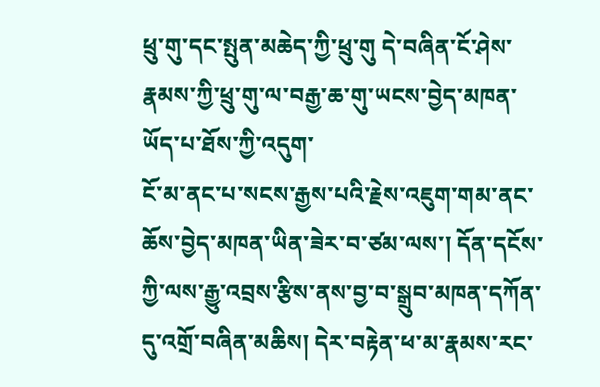ཕྲུ་གུ་དང་སྤུན་མཆེད་ཀྱི་ཕྲུ་གུ དེ་བཞིན་ངོ་ཤེས་རྣམས་ཀྱི་ཕྲུ་གུ་ལ་བརྒྱ་ཆ་གུ་ཡངས་བྱེད་མཁན་ཡོད་པ་ཐོས་ཀྱི་འདུག་
ངོ་མ་ནང་པ་སངས་རྒྱས་པའི་རྗེས་འཇུག་གམ་ནང་ཆོས་བྱེད་མཁན་ཡིན་ཟེར་བ་ཙམ་ལས་། དོན་དངོས་ཀྱི་ལས་རྒྱུ་འབྲས་རྩིས་ནས་བྱ་བ་སྒྲུབ་མཁན་དཀོན་དུ་འགྲོ་བཞིན་མཆིས། དེར་བརྟེན་ཕ་མ་རྣམས་རང་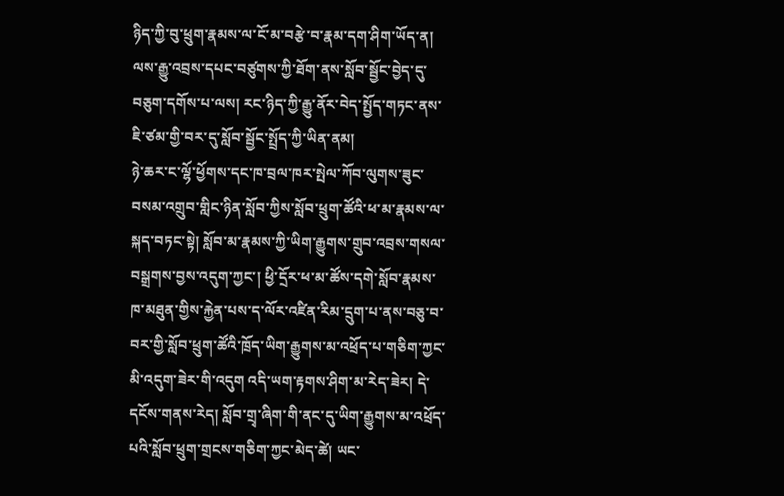ཉིད་ཀྱི་བུ་ཕྲུག་རྣམས་ལ་ངོ་མ་བརྩེ་བ་རྣམ་དག་ཤིག་ཡོད་ན། ལས་རྒྱུ་འབྲས་དཔང་བཙུགས་ཀྱི་ཐོག་ནས་སློབ་སྦྱོང་བྱེད་དུ་བཅུག་དགོས་པ་ལས། རང་ཉིད་ཀྱི་རྒྱུ་ནོར་བེད་སྤྱོད་གཏང་ནས་ཇི་ཙམ་གྱི་བར་དུ་སློབ་སྦྱོང་སྤྲོད་ཀྱི་ཡིན་ནམ།
ཉེ་ཆར་ང་ལྷོ་ཕྱོགས་དང་ཁ་བྲལ་ཁར་སྤེལ་ཀོབ་ལུགས་ཟུང་བསམ་འགྲུབ་གླིང་ཉིན་སློབ་ཀྱིས་སློབ་ཕྲུག་ཚོའི་ཕ་མ་རྣམས་ལ་སྐད་བཏང་སྟེ། སློབ་མ་རྣམས་ཀྱི་ཡིག་རྒྱུགས་གྲུབ་འབྲས་གསལ་བསྒྲགས་བྱས་འདུག་ཀྱང་། ཕྱི་དྲོར་ཕ་མ་ཚོས་དགེ་སློབ་རྣམས་ཁ་མཐུན་གྱིས་རྐྱེན་པས་ད་ལོར་འཛིན་རིམ་དྲུག་པ་ནས་བཅུ་བ་བར་གྱི་སློབ་ཕྲུག་ཚོའི་ཁྲོད་ཡིག་རྒྱུགས་མ་འཕྲོད་པ་གཅིག་ཀྱང་མི་འདུག་ཟེར་གི་འདུག འདི་ཡག་རྟགས་ཤིག་མ་རེད་ཟེར། དེ་དངོས་གནས་རེད། སློབ་གྲྭ་ཞིག་གི་ནང་དུ་ཡིག་རྒྱུགས་མ་འཕྲོད་པའི་སློབ་ཕྲུག་གྲངས་གཅིག་ཀྱང་མེད་ཚེ། ཡང་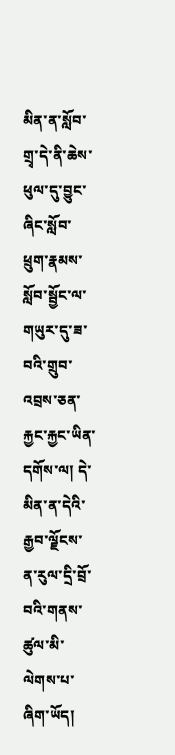མིན་ན་སློབ་གྲྭ་དེ་ནི་ཆེས་ཕུལ་དུ་བྱུང་ཞིང་སློབ་ཕྲུག་རྣམས་སློབ་སྦྱོང་ལ་གཡུར་དུ་ཟ་བའི་གྲུབ་འབྲས་ཅན་རྐྱང་རྐྱང་ཡིན་དགོས་ལ། དེ་མིན་ན་དེའི་རྒྱབ་ལྗོངས་ན་རུལ་དྲི་བྲོ་བའི་གནས་ཚུལ་མི་ལེགས་པ་ཞིག་ཡོད།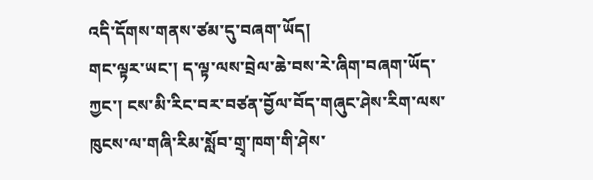འདི་དོགས་གནས་ཙམ་དུ་བཞག་ཡོད།
གང་ལྟར་ཡང་། ད་ལྟ་ལས་བྲེལ་ཆེ་བས་རེ་ཞིག་བཞག་ཡོད་ཀྱང་། ངས་མི་རིང་བར་བཙན་བྱོལ་བོད་གཞུང་ཤེས་རིག་ལས་ཁུངས་ལ་གཞི་རིམ་སློབ་གྲྭ་ཁག་གི་ཤེས་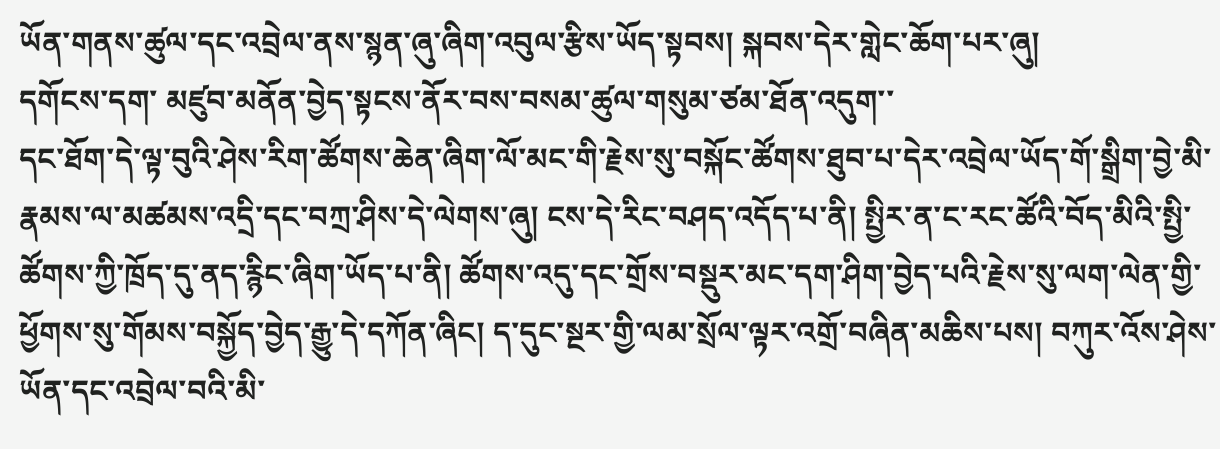ཡོན་གནས་ཚུལ་དང་འབྲེལ་ནས་སྙན་ཞུ་ཞིག་འབུལ་རྩིས་ཡོད་སྟབས། སྐབས་དེར་གླེང་ཆོག་པར་ཞུ།
དགོངས་དག་ མཛུབ་མནོན་བྱེད་སྟངས་ནོར་བས་བསམ་ཚུལ་གསུམ་ཙམ་ཐོན་འདུག་་
དང་ཐོག་དེ་ལྟ་བུའི་ཤེས་རིག་ཚོགས་ཆེན་ཞིག་ལོ་མང་གི་རྗེས་སུ་བསྐོང་ཚོགས་ཐུབ་པ་དེར་འབྲེལ་ཡོད་གོ་སྒྲིག་བྱེ་མི་རྣམས་ལ་མཚམས་འདྲི་དང་བཀྲ་ཤིས་དེ་ལེགས་ཞུ། ངས་དེ་རིང་བཤད་འདོད་པ་ནི། སྤྱིར་ན་ང་རང་ཚོའི་བོད་མིའི་སྤྱི་ཚོགས་ཀྱི་ཁྲོད་དུ་ནད་རྙིང་ཞིག་ཡོད་པ་ནི། ཚོགས་འདུ་དང་གྲོས་བསྡུར་མང་དག་ཤིག་བྱེད་པའི་རྗེས་སུ་ལག་ལེན་གྱི་ཕྱོགས་སུ་གོམས་བསྐྱོད་བྱེད་རྒྱུ་དེ་དཀོན་ཞིང། ད་དུང་སྔར་གྱི་ལམ་སྲོལ་ལྟར་འགྲོ་བཞིན་མཆིས་པས། བཀུར་འོས་ཤེས་ཡོན་དང་འབྲེལ་བའི་མི་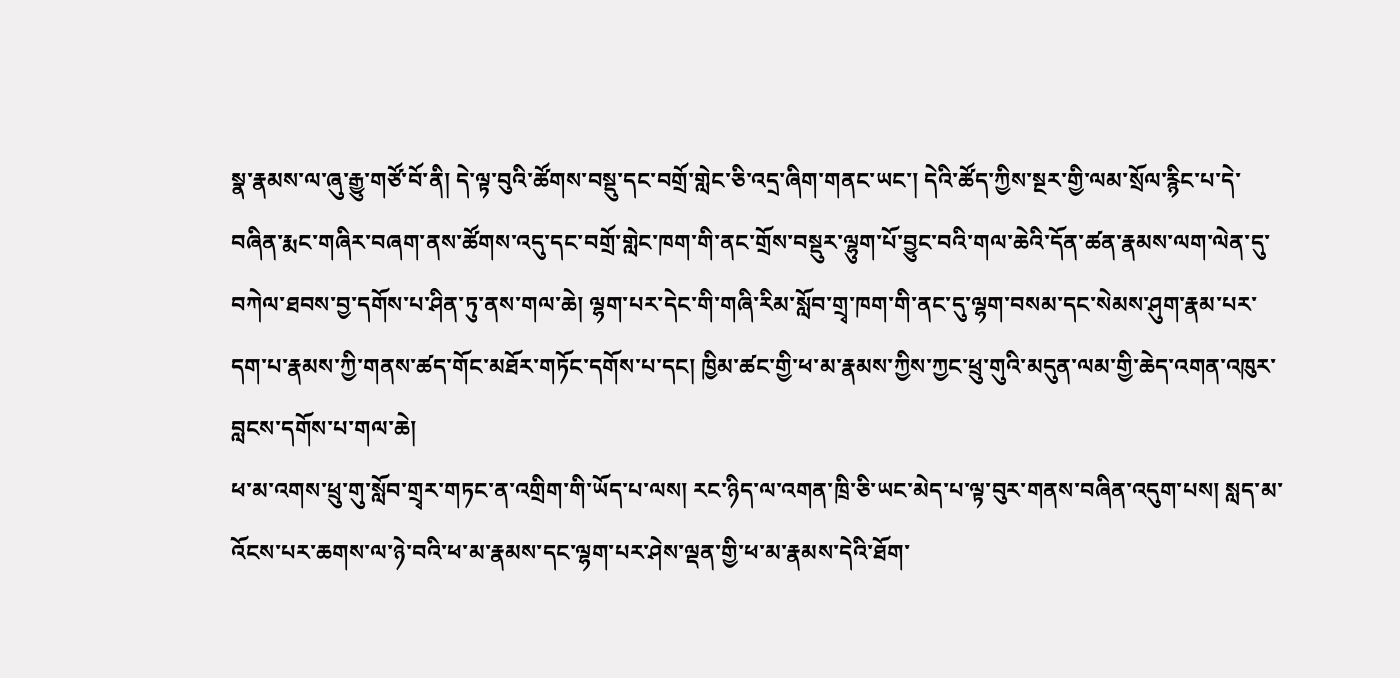སྣ་རྣམས་ལ་ཞུ་རྒྱུ་གཙོ་བོ་ནི། དེ་ལྟ་བུའི་ཚོགས་བསྡུ་དང་བགྲོ་གླེང་ཅི་འདྲ་ཞིག་གནང་ཡང་། དེའི་ཚོད་ཀྱིས་སྔར་གྱི་ལམ་སྲོལ་རྙིང་པ་དེ་བཞིན་རྨང་གཞིར་བཞག་ནས་ཚོགས་འདུ་དང་བགྲོ་གླེང་ཁག་གི་ནང་གྲོས་བསྡུར་ལྷུག་པོ་བྱུང་བའི་གལ་ཆེའི་དོན་ཚན་རྣམས་ལག་ལེན་དུ་བཀེལ་ཐབས་བྱ་དགོས་པ་ཤིན་ཏུ་ནས་གལ་ཆེ། ལྷག་པར་དེང་གི་གཞི་རིམ་སློབ་གྲྭ་ཁག་གི་ནང་དུ་ལྷག་བསམ་དང་སེམས་ཤུག་རྣམ་པར་དག་པ་རྣམས་ཀྱི་གནས་ཚད་གོང་མཐོར་གཏོང་དགོས་པ་དང། ཁྱིམ་ཚང་གྱི་ཕ་མ་རྣམས་ཀྱིས་ཀྱང་ཕྲུ་གུའི་མདུན་ལམ་གྱི་ཆེད་འགན་འཁུར་བླངས་དགོས་པ་གལ་ཆེ།
ཕ་མ་འགས་ཕྲུ་གུ་སློབ་གྲྭར་གཏང་ན་འགྲིག་གི་ཡོད་པ་ལས། རང་ཉིད་ལ་འགན་ཁྲི་ཅི་ཡང་མེད་པ་ལྟ་བུར་གནས་བཞིན་འདུག་པས། སླད་མ་འོངས་པར་ཆགས་ལ་ཉེ་བའི་ཕ་མ་རྣམས་དང་ལྷག་པར་ཤེས་ལྡན་གྱི་ཕ་མ་རྣམས་དེའི་ཐོག་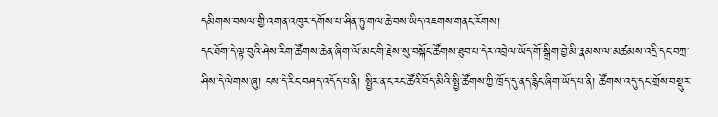དམིགས་བསལ་གྱི་འགན་འཁུར་དགོས་པ་ཤིན་ཏུ་གལ་ཆེ་བས་ཡིད་འཇགས་གནང་རོགས།
དང་ཐོག་དེ་ལྟ་བུའི་ཤེས་རིག་ཚོགས་ཆེན་ཞིག་ལོ་མང་གི་རྗེས་སུ་བསྐོང་ཚོགས་ཐུབ་པ་དེར་འབྲེལ་ཡོད་གོ་སྒྲིག་བྱེ་མི་རྣམས་ལ་མཚམས་འདྲི་དང་བཀྲ་ཤིས་དེ་ལེགས་ཞུ། ངས་དེ་རིང་བཤད་འདོད་པ་ནི། སྤྱིར་ན་ང་རང་ཚོའི་བོད་མིའི་སྤྱི་ཚོགས་ཀྱི་ཁྲོད་དུ་ནད་རྙིང་ཞིག་ཡོད་པ་ནི། ཚོགས་འདུ་དང་གྲོས་བསྡུར་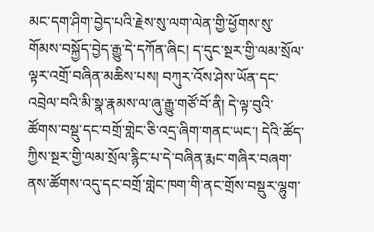མང་དག་ཤིག་བྱེད་པའི་རྗེས་སུ་ལག་ལེན་གྱི་ཕྱོགས་སུ་གོམས་བསྐྱོད་བྱེད་རྒྱུ་དེ་དཀོན་ཞིང། ད་དུང་སྔར་གྱི་ལམ་སྲོལ་ལྟར་འགྲོ་བཞིན་མཆིས་པས། བཀུར་འོས་ཤེས་ཡོན་དང་འབྲེལ་བའི་མི་སྣ་རྣམས་ལ་ཞུ་རྒྱུ་གཙོ་བོ་ནི། དེ་ལྟ་བུའི་ཚོགས་བསྡུ་དང་བགྲོ་གླེང་ཅི་འདྲ་ཞིག་གནང་ཡང་། དེའི་ཚོད་ཀྱིས་སྔར་གྱི་ལམ་སྲོལ་རྙིང་པ་དེ་བཞིན་རྨང་གཞིར་བཞག་ནས་ཚོགས་འདུ་དང་བགྲོ་གླེང་ཁག་གི་ནང་གྲོས་བསྡུར་ལྷུག་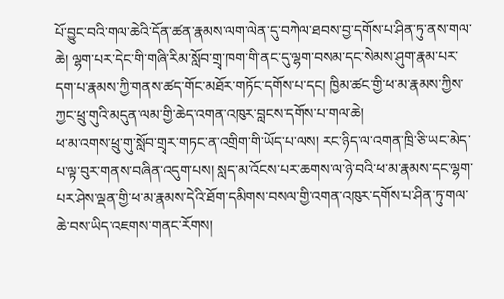པོ་བྱུང་བའི་གལ་ཆེའི་དོན་ཚན་རྣམས་ལག་ལེན་དུ་བཀེལ་ཐབས་བྱ་དགོས་པ་ཤིན་ཏུ་ནས་གལ་ཆེ། ལྷག་པར་དེང་གི་གཞི་རིམ་སློབ་གྲྭ་ཁག་གི་ནང་དུ་ལྷག་བསམ་དང་སེམས་ཤུག་རྣམ་པར་དག་པ་རྣམས་ཀྱི་གནས་ཚད་གོང་མཐོར་གཏོང་དགོས་པ་དང། ཁྱིམ་ཚང་གྱི་ཕ་མ་རྣམས་ཀྱིས་ཀྱང་ཕྲུ་གུའི་མདུན་ལམ་གྱི་ཆེད་འགན་འཁུར་བླངས་དགོས་པ་གལ་ཆེ།
ཕ་མ་འགས་ཕྲུ་གུ་སློབ་གྲྭར་གཏང་ན་འགྲིག་གི་ཡོད་པ་ལས། རང་ཉིད་ལ་འགན་ཁྲི་ཅི་ཡང་མེད་པ་ལྟ་བུར་གནས་བཞིན་འདུག་པས། སླད་མ་འོངས་པར་ཆགས་ལ་ཉེ་བའི་ཕ་མ་རྣམས་དང་ལྷག་པར་ཤེས་ལྡན་གྱི་ཕ་མ་རྣམས་དེའི་ཐོག་དམིགས་བསལ་གྱི་འགན་འཁུར་དགོས་པ་ཤིན་ཏུ་གལ་ཆེ་བས་ཡིད་འཇགས་གནང་རོགས།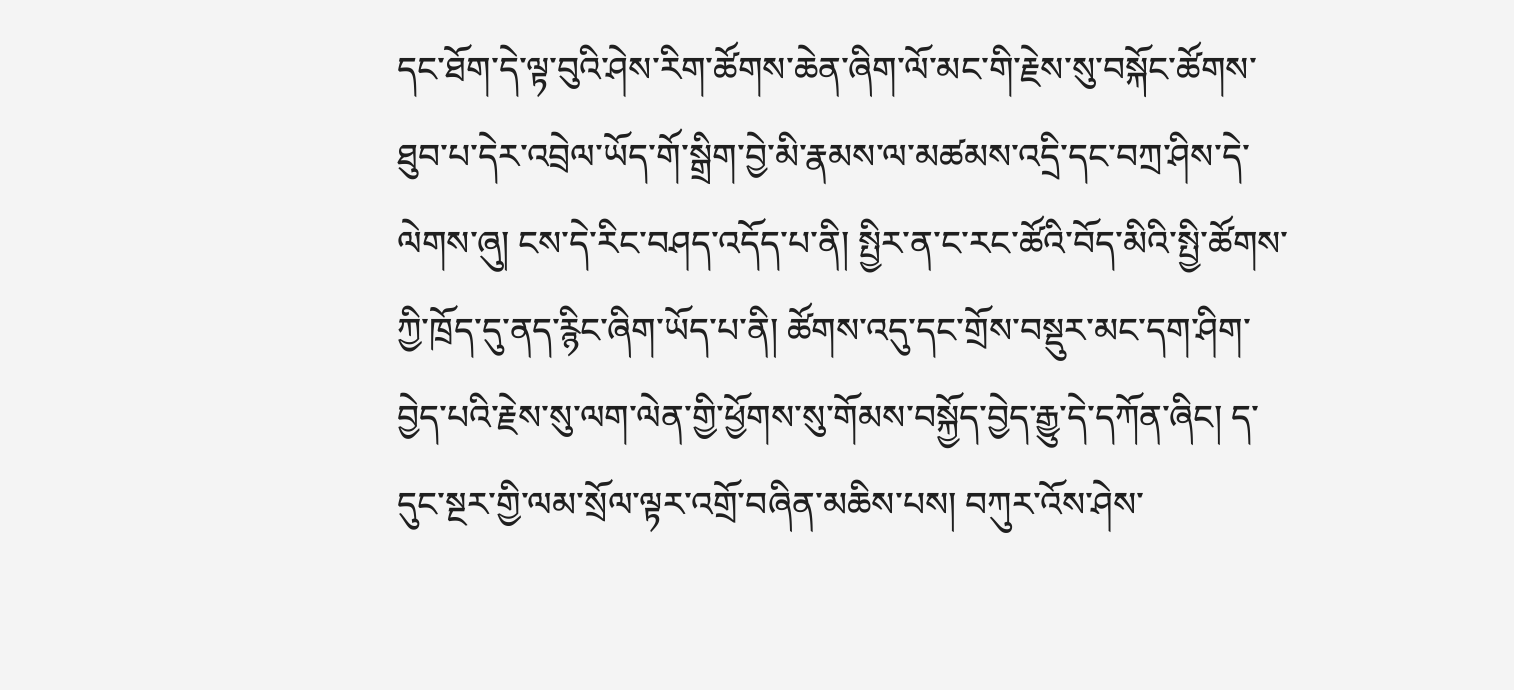དང་ཐོག་དེ་ལྟ་བུའི་ཤེས་རིག་ཚོགས་ཆེན་ཞིག་ལོ་མང་གི་རྗེས་སུ་བསྐོང་ཚོགས་ཐུབ་པ་དེར་འབྲེལ་ཡོད་གོ་སྒྲིག་བྱེ་མི་རྣམས་ལ་མཚམས་འདྲི་དང་བཀྲ་ཤིས་དེ་ལེགས་ཞུ། ངས་དེ་རིང་བཤད་འདོད་པ་ནི། སྤྱིར་ན་ང་རང་ཚོའི་བོད་མིའི་སྤྱི་ཚོགས་ཀྱི་ཁྲོད་དུ་ནད་རྙིང་ཞིག་ཡོད་པ་ནི། ཚོགས་འདུ་དང་གྲོས་བསྡུར་མང་དག་ཤིག་བྱེད་པའི་རྗེས་སུ་ལག་ལེན་གྱི་ཕྱོགས་སུ་གོམས་བསྐྱོད་བྱེད་རྒྱུ་དེ་དཀོན་ཞིང། ད་དུང་སྔར་གྱི་ལམ་སྲོལ་ལྟར་འགྲོ་བཞིན་མཆིས་པས། བཀུར་འོས་ཤེས་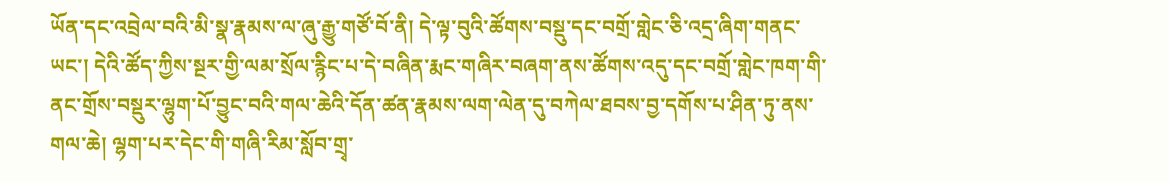ཡོན་དང་འབྲེལ་བའི་མི་སྣ་རྣམས་ལ་ཞུ་རྒྱུ་གཙོ་བོ་ནི། དེ་ལྟ་བུའི་ཚོགས་བསྡུ་དང་བགྲོ་གླེང་ཅི་འདྲ་ཞིག་གནང་ཡང་། དེའི་ཚོད་ཀྱིས་སྔར་གྱི་ལམ་སྲོལ་རྙིང་པ་དེ་བཞིན་རྨང་གཞིར་བཞག་ནས་ཚོགས་འདུ་དང་བགྲོ་གླེང་ཁག་གི་ནང་གྲོས་བསྡུར་ལྷུག་པོ་བྱུང་བའི་གལ་ཆེའི་དོན་ཚན་རྣམས་ལག་ལེན་དུ་བཀེལ་ཐབས་བྱ་དགོས་པ་ཤིན་ཏུ་ནས་གལ་ཆེ། ལྷག་པར་དེང་གི་གཞི་རིམ་སློབ་གྲྭ་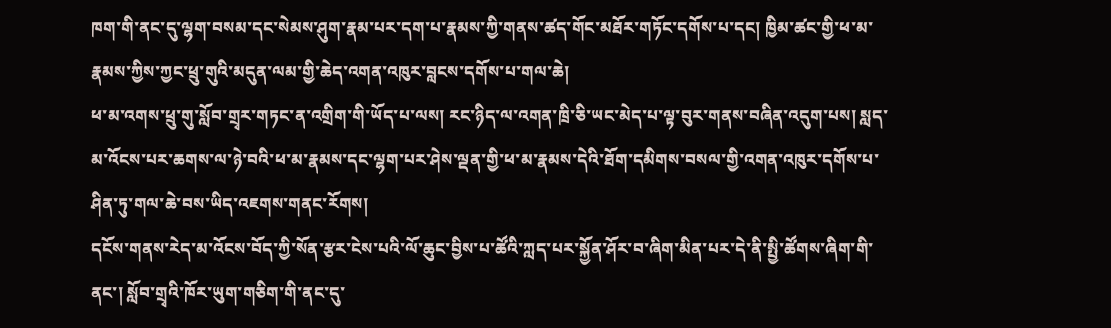ཁག་གི་ནང་དུ་ལྷག་བསམ་དང་སེམས་ཤུག་རྣམ་པར་དག་པ་རྣམས་ཀྱི་གནས་ཚད་གོང་མཐོར་གཏོང་དགོས་པ་དང། ཁྱིམ་ཚང་གྱི་ཕ་མ་རྣམས་ཀྱིས་ཀྱང་ཕྲུ་གུའི་མདུན་ལམ་གྱི་ཆེད་འགན་འཁུར་བླངས་དགོས་པ་གལ་ཆེ།
ཕ་མ་འགས་ཕྲུ་གུ་སློབ་གྲྭར་གཏང་ན་འགྲིག་གི་ཡོད་པ་ལས། རང་ཉིད་ལ་འགན་ཁྲི་ཅི་ཡང་མེད་པ་ལྟ་བུར་གནས་བཞིན་འདུག་པས། སླད་མ་འོངས་པར་ཆགས་ལ་ཉེ་བའི་ཕ་མ་རྣམས་དང་ལྷག་པར་ཤེས་ལྡན་གྱི་ཕ་མ་རྣམས་དེའི་ཐོག་དམིགས་བསལ་གྱི་འགན་འཁུར་དགོས་པ་ཤིན་ཏུ་གལ་ཆེ་བས་ཡིད་འཇགས་གནང་རོགས།
དངོས་གནས་རེད་མ་འོངས་བོད་ཀྱི་སོན་རྩར་ངེས་པའི་ལོ་ཆུང་བྱིས་པ་ཚོའི་ཀླད་པར་སྐྱོན་ཤོར་བ་ཞིག་མིན་པར་དེ་ནི་སྤྱི་ཚོགས་ཞིག་གི་ནང་། སློབ་གྲྭའི་ཁོར་ཡུག་གཅིག་གི་ནང་དུ་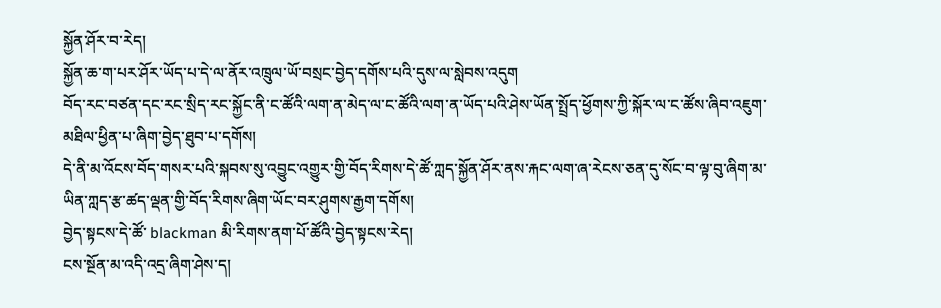སྐྱོན་ཤོར་བ་རེད།
སྐྱོན་ཆ་ག་པར་ཤོར་ཡོད་པ་དེ་ལ་ནོར་འཁྲུལ་ཡོ་བསྲང་བྱེད་དགོས་པའི་དུས་ལ་སླེབས་འདུག
བོད་རང་བཙན་དང་རང་སྲིད་རང་སྐྱོང་ནི་ང་ཚོའི་ལག་ན་མེད་ལ་ང་ཚོའི་ལག་ན་ཡོད་པའི་ཤེས་ཡོན་སྤྲོད་ཕྱོགས་ཀྱི་སྐོར་ལ་ང་ཚོས་ཞིབ་འཇུག་མཐིལ་ཕྱིན་པ་ཞིག་བྱེད་ཐུབ་པ་དགོས།
དེ་ནི་མ་འོངས་བོད་གསར་པའི་སྐབས་སུ་འབྱུང་འགྱུར་གྱི་བོད་རིགས་དེ་ཚོ་ཀླད་སྐྱོན་ཤོར་ནས་རྐང་ལག་ཞ་རེངས་ཅན་དུ་སོང་བ་ལྟ་བུ་ཞིག་མ་ཡིན་ཀླད་རྩ་ཚད་ལྡན་གྱི་བོད་རིགས་ཞིག་ཡོང་བར་ཤུགས་རྒྱག་དགོས།
བྱེད་སྟངས་དེ་ཚོ་ blackman མི་རིགས་ནག་པོ་ཚོའི་བྱེད་སྟངས་རེད།
ངས་སྔོན་མ་འདི་འདྲ་ཞིག་ཤེས་ད།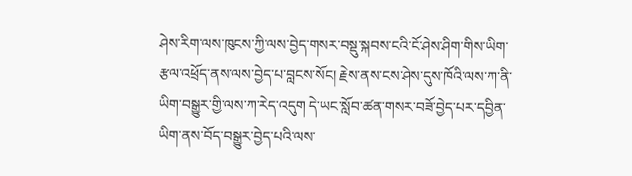ཤེས་རིག་ལས་ཁུངས་ཀྱི་ལས་བྱེད་གསར་བསྡུ་སྐབས་ངའི་ངོ་ཤེས་ཤིག་གིས་ཡིག་རྩལ་འཕྲོད་ནས་ལས་བྱེད་པ་བླངས་སོང། རྗེས་ནས་ངས་ཤེས་དུས་ཁོའི་ལས་ཀ་ནི་ཡིག་བསྒྱུར་གྱི་ལས་ཀ་རེད་འདུག དེ་ཡང་སློབ་ཚན་གསར་བཟོ་བྱེད་པར་དབྱིན་ཡིག་ནས་བོད་བསྒྱུར་བྱེད་པའི་ལས་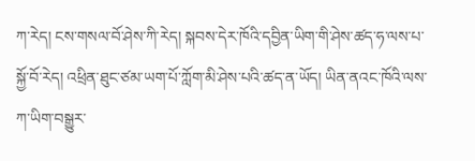ཀ་རེད། ངས་གསལ་བོ་ཤེས་ཀི་རེད། སྐབས་དེར་ཁོའི་དབྱིན་ཡིག་གི་ཤེས་ཚད་ཧ་ལས་པ་སྐྱོ་བོ་རེད། འཕྲིན་ཐུང་ཙམ་ཡག་པོ་ཀློག་མི་ཤེས་པའི་ཚད་ན་ཡོད། ཡིན་ནའང་ཁོའི་ལས་ཀ་ཡིག་བསྒྱུར་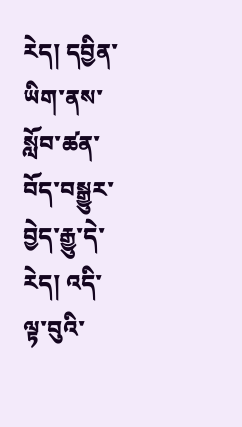རེད། དབྱིན་ཡིག་ནས་སློབ་ཚན་བོད་བསྒྱུར་བྱེད་རྒྱུ་དེ་རེད། འདི་ལྟ་བུའི་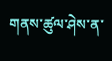གནས་ཚུལ་ཤེས་ན་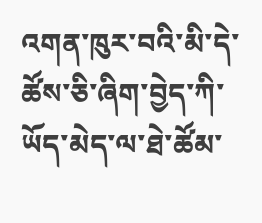འགན་ཁུར་བའི་མི་དེ་ཚོས་ཅི་ཞིག་བྱེད་ཀི་ཡོད་མེད་ལ་ཐེ་ཚོམ་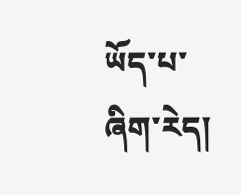ཡོད་པ་ཞིག་རེད།